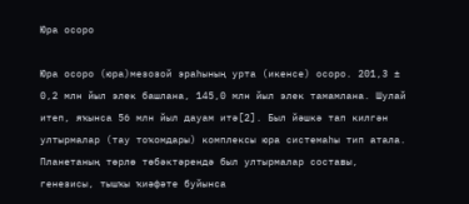Юра осоро

Юра осоро (юра)мезозой эраһының урта (икенсе) осоро. 201,3 ± 0,2 млн йыл элек башлана, 145,0 млн йыл элек тамамлана. Шулай итеп, яҡынса 56 млн йыл дауам итә[2]. Был йәшкә тап килгән ултырмалар (тау тоҡомдары) комплексы юра системаһы тип атала. Планетаның төрлө төбәктәрендә был ултырмалар составы, генезисы, тышҡы ҡиәфәте буйынса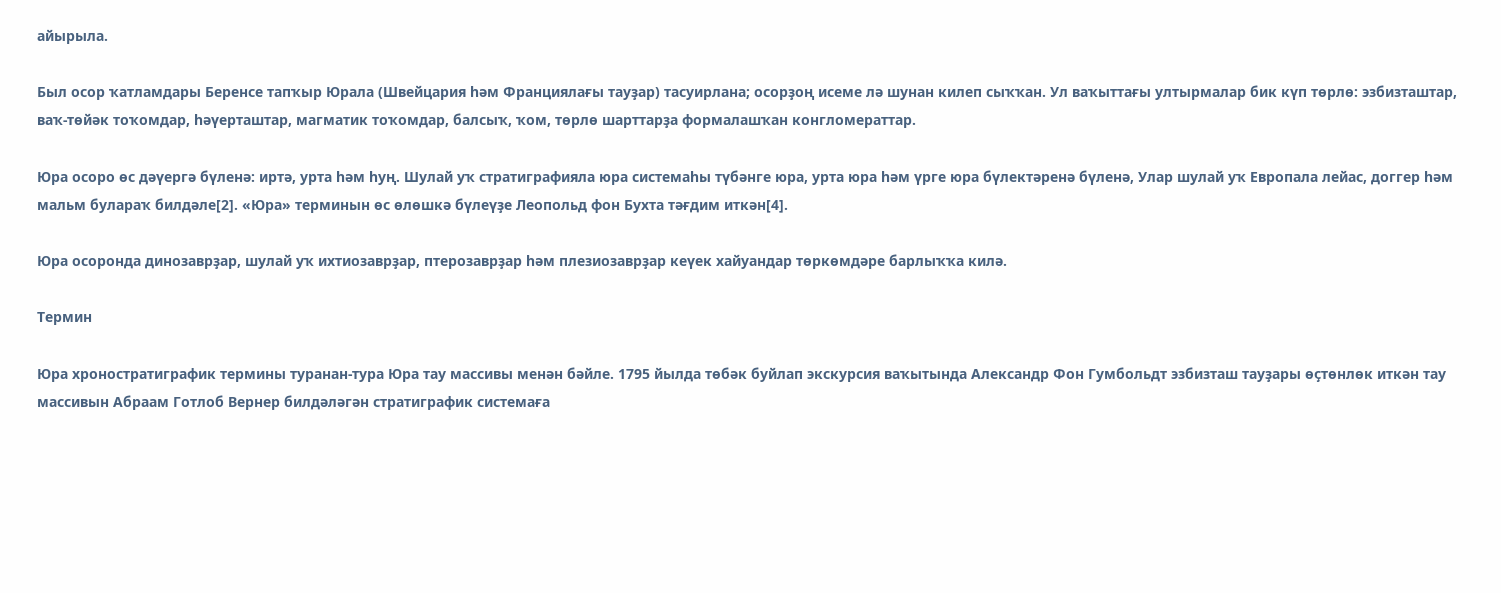айырыла.

Был осор ҡатламдары Беренсе тапҡыр Юрала (Швейцария һәм Франциялағы тауҙар) тасуирлана; осорҙоң исеме лә шунан килеп сыҡҡан. Ул ваҡыттағы ултырмалар бик күп төрлө: эзбизташтар, ваҡ-төйәк тоҡомдар, һәүерташтар, магматик тоҡомдар, балсыҡ, ҡом, төрлө шарттарҙа формалашҡан конгломераттар.

Юра осоро өс дәүергә бүленә: иртә, урта һәм һуң. Шулай уҡ стратиграфияла юра системаһы түбәнге юра, урта юра һәм үрге юра бүлектәренә бүленә, Улар шулай уҡ Европала лейас, доггер һәм мальм булараҡ билдәле[2]. «Юра» терминын өс өлөшкә бүлеүҙе Леопольд фон Бухта тәғдим иткән[4].

Юра осоронда динозаврҙар, шулай уҡ ихтиозаврҙар, птерозаврҙар һәм плезиозаврҙар кеүек хайуандар төркөмдәре барлыҡҡа килә.

Термин

Юра хроностратиграфик термины туранан-тура Юра тау массивы менән бәйле. 1795 йылда төбәк буйлап экскурсия ваҡытында Александр Фон Гумбольдт эзбизташ тауҙары өҫтөнлөк иткән тау массивын Абраам Готлоб Вернер билдәләгән стратиграфик системаға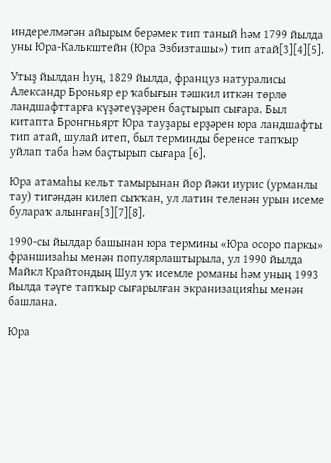индерелмәгән айырым берәмек тип таный һәм 1799 йылда уны Юра-Калькштейн (Юра Эзбизташы») тип атай[3][4][5].

Утыҙ йылдан һуң, 1829 йылда, француз натуралисы Александр Броньяр ер ҡабығын тәшкил иткән төрлө ландшафттарға күҙәтеүҙәрен баҫтырып сығара. Был китапта Бронгньярт Юра тауҙары ерҙәрен юра ландшафты тип атай, шулай итеп, был терминды беренсе тапҡыр уйлап таба һәм баҫтырып сығара [6].

Юра атамаһы кельт тамырынан йор йәки иурис (урманлы тау) тигәндән килеп сыҡҡан, ул латин теленән урын исеме булараҡ алынған[3][7][8].

1990-сы йылдар башынан юра термины «Юра осоро паркы» франшизаһы менән популярлаштырыла, ул 1990 йылда Майкл Крайтондың Шул уҡ исемле романы һәм уның 1993 йылда тәүге тапҡыр сығарылған экранизацияһы менән башлана.

Юра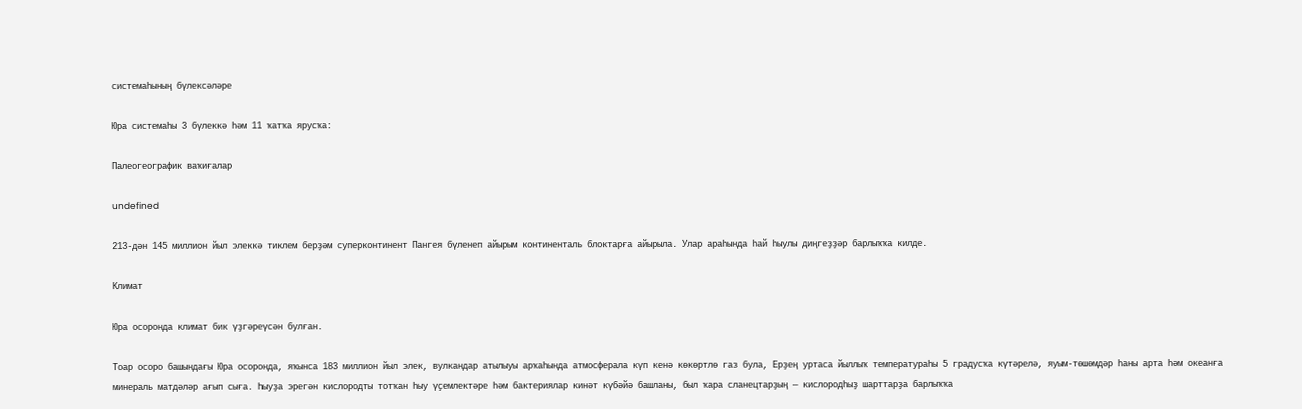системаһының бүлексәләре

Юра системаһы 3 бүлеккә һәм 11 ҡатҡа ярусҡа:

Палеогеографик ваҡиғалар

undefined

213-дән 145 миллион йыл элеккә тиклем берҙәм суперконтинент Пангея бүленеп айырым континенталь блоктарға айырыла. Улар араһында һай һыулы диңгеҙҙәр барлыҡҡа килде.

Климат

Юра осоронда климат бик үҙгәреүсән булған.

Тоар осоро башындағы Юра осоронда, яҡынса 183 миллион йыл элек, вулкандар атылыуы арҡаһында атмосферала күп кенә көкөртлө газ була, Ерҙең уртаса йыллыҡ температураһы 5 градусҡа күтәрелә, яуым-төшөмдәр һаны арта һәм океанға минераль матдәләр ағып сыға. Һыуҙа эрегән кислородты тотҡан һыу үҫемлектәре һәм бактериялар кинәт күбәйә башланы, был ҡара сланецтарҙың — кислородһыҙ шарттарҙа барлыҡҡа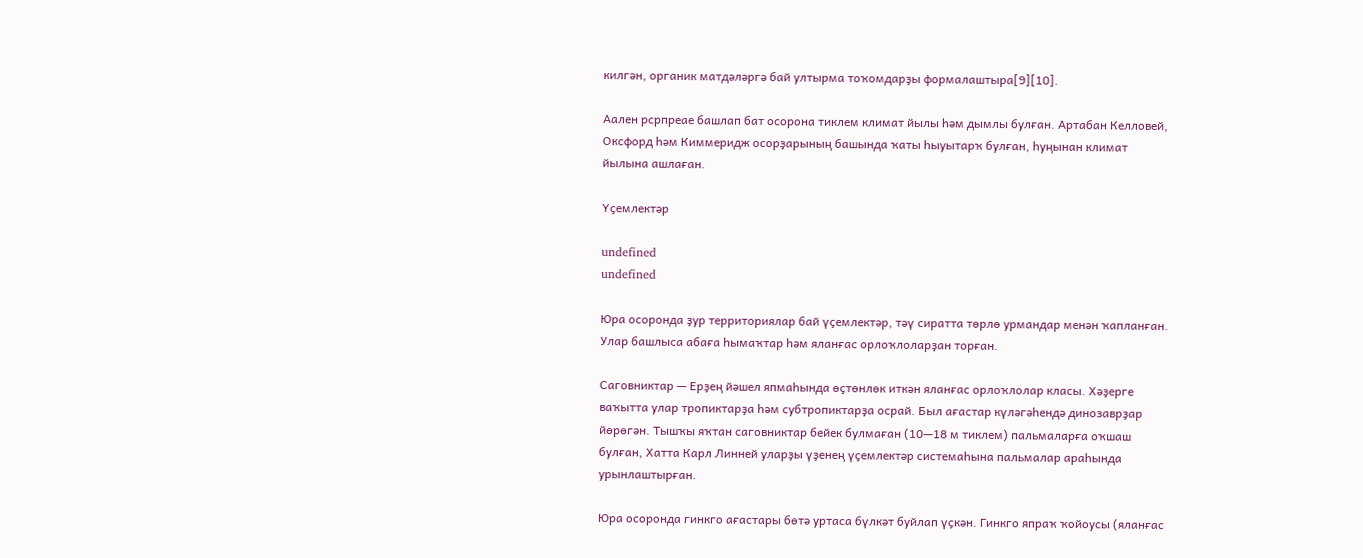килгән, органик матдәләргә бай ултырма тоҡомдарҙы формалаштыра[9][10].

Аален рсрпреае башлап бат осорона тиклем климат йылы һәм дымлы булған. Артабан Келловей, Оксфорд һәм Киммеридж осорҙарының башында ҡаты һыуытарҡ булған, һуңынан климат йылына ашлаған.

Үҫемлектәр

undefined
undefined

Юра осоронда ҙур территориялар бай үҫемлектәр, тәү сиратта төрлө урмандар менән ҡапланған. Улар башлыса абаға һымаҡтар һәм яланғас орлоҡлоларҙан торған.

Саговниктар — Ерҙең йәшел япмаһында өҫтөнлөк иткән яланғас орлоҡлолар класы. Хәҙерге ваҡытта улар тропиктарҙа һәм субтропиктарҙа осрай. Был ағастар күләгәһендә динозаврҙар йөрөгән. Тышҡы яҡтан саговниктар бейек булмаған (10—18 м тиклем) пальмаларға оҡшаш булған, Хатта Карл Линней уларҙы үҙенең үҫемлектәр системаһына пальмалар араһында урынлаштырған.

Юра осоронда гинкго ағастары бөтә уртаса бүлкәт буйлап үҫкән. Гинкго япраҡ ҡойоусы (яланғас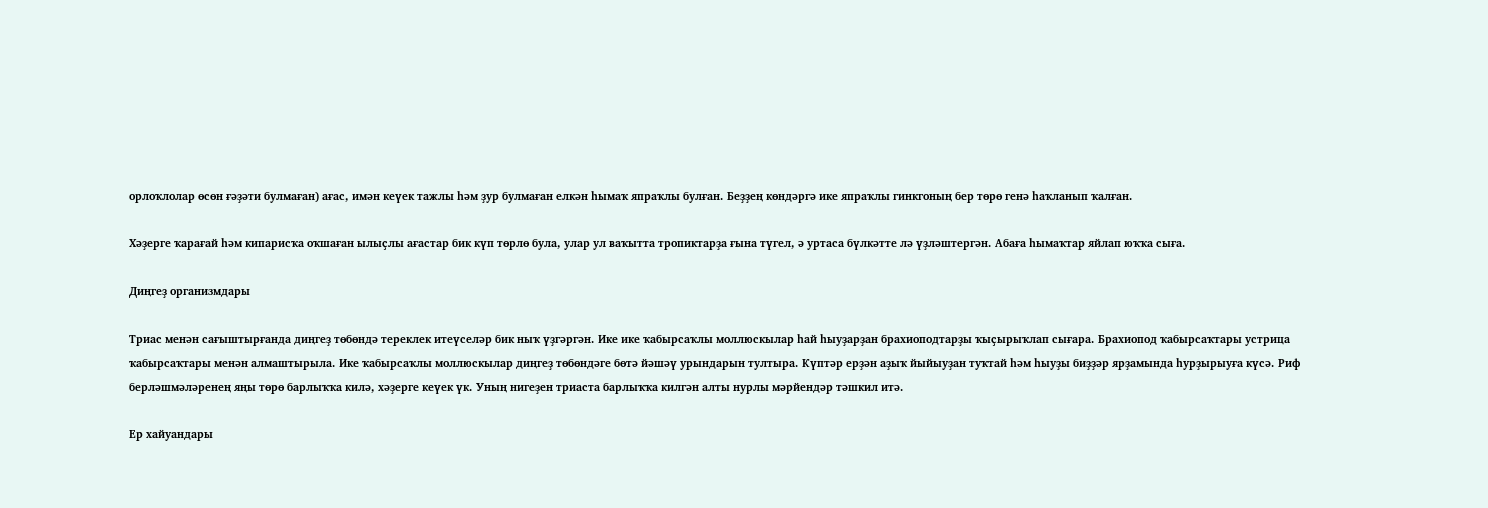орлоҡлолар өсөн ғәҙәти булмаған) ағас, имән кеүек тажлы һәм ҙур булмаған елкән һымаҡ япраҡлы булған. Беҙҙең көндәргә ике япраҡлы гинкгоның бер төрө генә һаҡланып ҡалған.

Хәҙерге ҡарағай һәм кипарисҡа оҡшаған ылыҫлы ағастар бик күп төрлө була, улар ул ваҡытта тропиктарҙа ғына түгел, ә уртаса бүлкәтте лә үҙләштергән. Абаға һымаҡтар яйлап юҡҡа сыға.

Диңгеҙ организмдары

Триас менән сағыштырғанда диңгеҙ төбөндә тереклек итеүселәр бик ныҡ үҙгәргән. Ике ике ҡабырсаҡлы моллюскылар һай һыуҙарҙан брахиоподтарҙы ҡыҫырыҡлап сығара. Брахиопод ҡабырсаҡтары устрица ҡабырсаҡтары менән алмаштырыла. Ике ҡабырсаҡлы моллюскылар диңгеҙ төбөндәге бөтә йәшәү урындарын тултыра. Күптәр ерҙән аҙыҡ йыйыуҙан туҡтай һәм һыуҙы биҙҙәр ярҙамында һурҙырыуға күсә. Риф берләшмәләренең яңы төрө барлыҡҡа килә, хәҙерге кеүек үк. Уның нигеҙен триаста барлыҡҡа килгән алты нурлы мәрйендәр тәшкил итә.

Ер хайуандары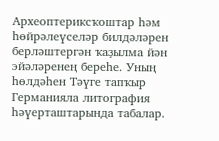Археоптериксҡоштар һәм һөйрәлеүселәр билдәләрен берләштергән ҡаҙылма йән эйәләренең береһе. Уның һөлдәһен Тәүге тапҡыр Германияла литография һәүерташтарында табалар.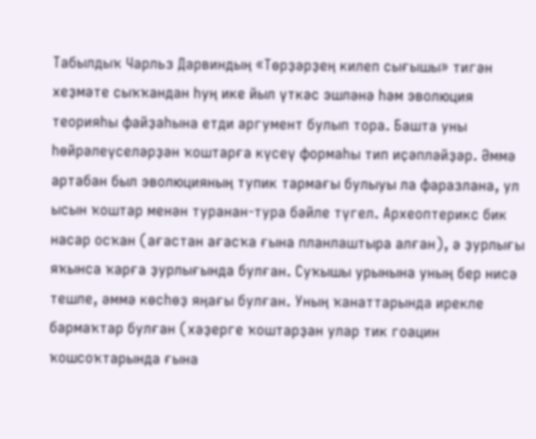Табылдыҡ Чарльз Дарвиндың «Төрҙәрҙең килеп сығышы» тигән хеҙмәте сыҡҡандан һуң ике йыл үткәс эшләнә һәм эволюция теорияһы файҙаһына етди аргумент булып тора. Башта уны һөйрәлеүселәрҙән ҡоштарға күсеү формаһы тип иҫәпләйҙәр. Әммә артабан был эволюцияның тупик тармағы булыуы ла фаразлана, ул ысын ҡоштар менән туранан-тура бәйле түгел. Археоптерикс бик насар осҡан (ағастан ағасҡа ғына планлаштыра алған), ә ҙурлығы яҡынса ҡарға ҙурлығында булған. Суҡышы урынына уның бер нисә тешле, әммә көсһөҙ яңағы булған. Уның ҡанаттарында ирекле бармаҡтар булған (хәҙерге ҡоштарҙан улар тик гоацин ҡошсоҡтарында ғына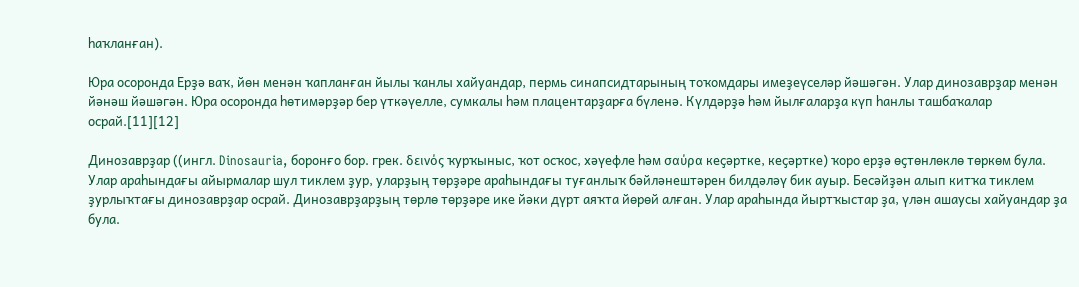һаҡланған).

Юра осоронда Ерҙә ваҡ, йөн менән ҡапланған йылы ҡанлы хайуандар, пермь синапсидтарының тоҡомдары имеҙеүселәр йәшәгән. Улар динозаврҙар менән йәнәш йәшәгән. Юра осоронда һөтимәрҙәр бер үткәүелле, сумкалы һәм плацентарҙарға бүленә. Күлдәрҙә һәм йылғаларҙа күп һанлы ташбаҡалар осрай.[11][12]

Динозаврҙар ((ингл. Dinosauria, боронғо бор. грек. δεινός ҡурҡыныс, ҡот осҡос, хәүефле һәм σαύρα кеҫәртке, кеҫәртке) ҡоро ерҙә өҫтөнлөклө төркөм була. Улар араһындағы айырмалар шул тиклем ҙур, уларҙың төрҙәре араһындағы туғанлыҡ бәйләнештәрен билдәләү бик ауыр. Бесәйҙән алып китҡа тиклем ҙурлыҡтағы динозаврҙар осрай. Динозаврҙарҙың төрлө төрҙәре ике йәки дүрт аяҡта йөрөй алған. Улар араһында йыртҡыстар ҙа, үлән ашаусы хайуандар ҙа була.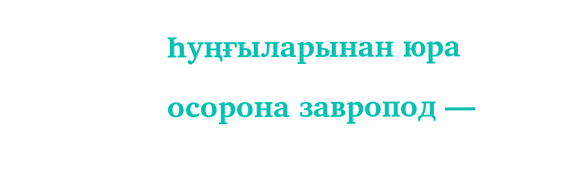Һуңғыларынан юра осорона завропод —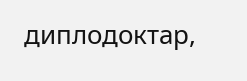диплодоктар,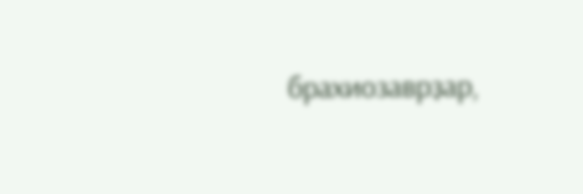брахиозаврҙар,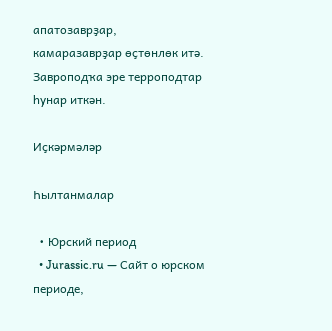апатозаврҙар, камаразаврҙар өҫтөнлөк итә. Завроподҡа эре терроподтар һунар иткән.

Иҫкәрмәләр

Һылтанмалар

  • Юрский период
  • Jurassic.ru — Сайт о юрском периоде,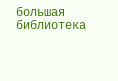большая библиотека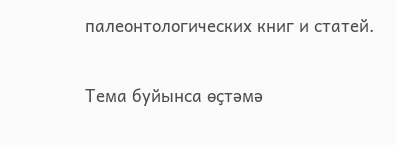палеонтологических книг и статей.

Тема буйынса өҫтәмә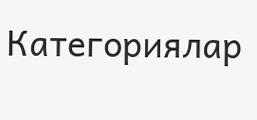Категориялар